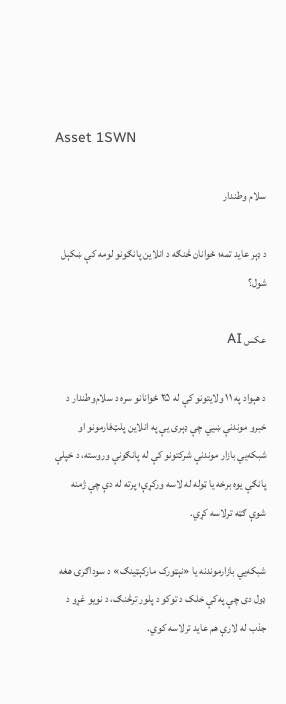Asset 1SWN

سلام وطندار

د ډېر عاید تمه؛ ځوانان څنګه د انلاین پانګونو لومه کې ښکېل شول؟

عکس AI

د هېواد په ۱۱ ولایتونو کې له ۲۵ ځوانانو سره د سلام‌وطندار د خبرو موندنې ښيي چې ډېری یې په انلاین پلټ‌فارمونو او شبکه‌يي بازار موندنې شرکتونو کې له پانګونې وروسته، د خپلې پانګې یوه برخه یا ټوله له لاسه ورکړې؛ پرته له دې چې ژمنه شوې ګټه ترلاسه کړي.

شبکه‌يي بازارموندنه یا «نېټورک مارکېټینګ» د سوداګرۍ هغه ډول دی چې په‌کې خلک د توکو د پلور ترڅنګ، د نویو غړو د جذب له لارې هم عاید ترلاسه کوي.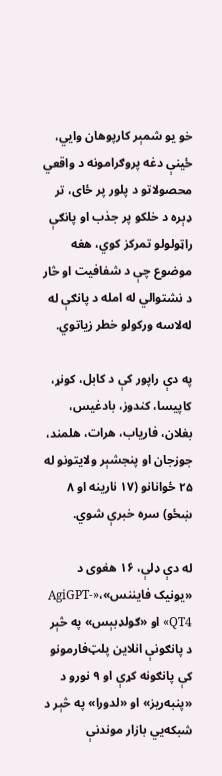خو یو شمېر کارپوهان وايي، ځینې دغه پروګرامونه د واقعي محصولاتو د پلور پر ځای، تر ډېره د خلکو پر جذب او پانګې راټولولو تمرکز کوي، هغه موضوع چې د شفافیت او څار د نشتوالي له امله د پانګې له له‌لاسه ورکولو خطر زیاتوي.

په دې راپور کې د کابل، کونړ، کاپیسا، کندوز، بادغیس، بغلان، فاریاب، هرات، هلمند، جوزجان او پنجشېر ولایتونو له ۲۵ ځوانانو (۱۷ نارینه او ۸ ښځو) سره خبرې شوي.

له دې ډلې، ۱۶ هغوی د «یونیک فایننس»،«AgiGPT-QT4» او «ګولډبېس» په څېر د پانګونې انلاین پلټ‌فارمونو کې پانګونه کړې او ۹ نورو د «پنبه‌ریز» او «لدورا» په څېر د شبکه‌يي بازار موندنې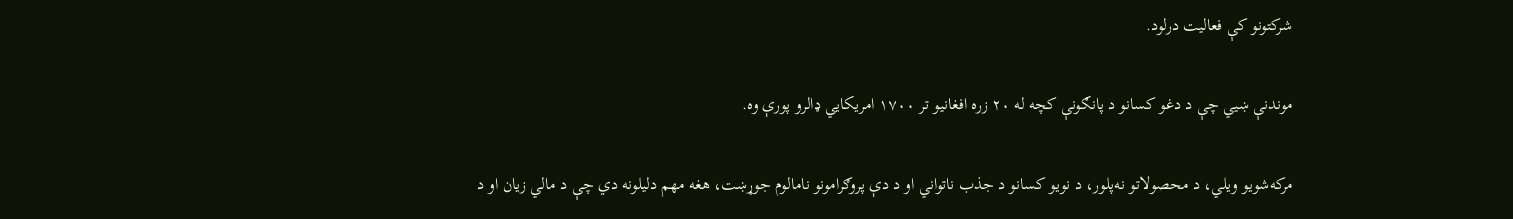شرکتونو کې فعالیت درلود.

موندنې ښيي چې د دغو کسانو د پانګونې کچه له ۲۰ زره افغانیو تر ۱۷۰۰ امریکايي ډالرو پورې وه.

مرکه‌شویو ویلي، د محصولاتو نه‌پلور، د نویو کسانو د جذب ناتواني او د دې پروګرامونو نامالوم جوړښت، هغه مهم دلیلونه دي چې د مالي زیان او د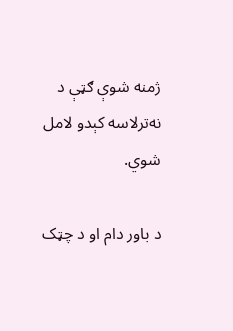ژمنه شوې ګټې د نه‌ترلاسه کېدو لامل شوي.

د باور دام او د چټک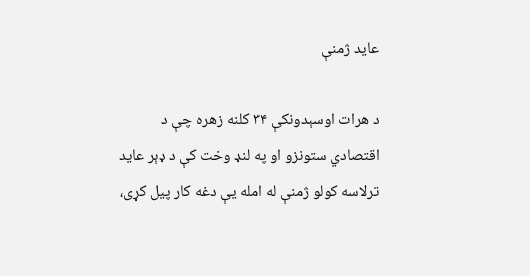عاید ژمنې

د هرات اوسېدونکې ۳۴ کلنه زهره چې د اقتصادي ستونزو او په لنډ وخت کې د ډېر عاید ترلاسه کولو ژمنې له امله یې دغه کار پیل کړی،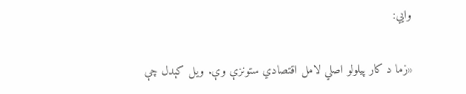وايي:

«زما د کار پیلولو اصلي لامل اقتصادي ستونزې وې. ویل کېدل چې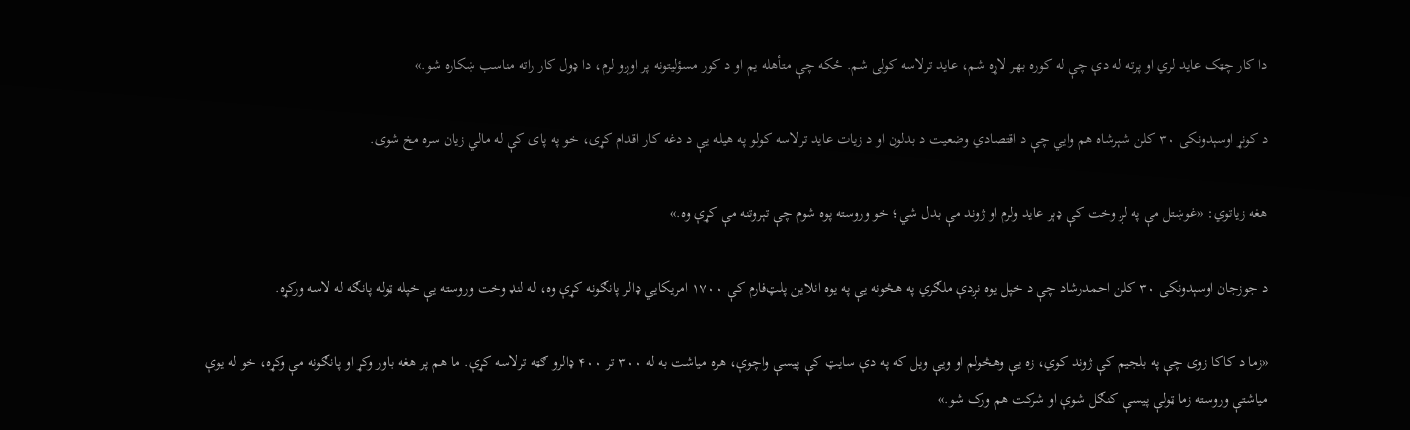دا کار چټک عاید لري او پرته له دې چې له کوره بهر لاړه شم، عاید ترلاسه کولی شم. ځکه چې متأهله یم او د کور مسؤلیتونه پر اوږو لرم، دا ډول کار راته مناسب ښکاره شو.»

د کونړ اوسېدونکی ۳۰ کلن شېرشاه هم وايي چې د اقتصادي وضعیت د بدلون او د زیات عاید ترلاسه کولو په هیله یې د دغه کار اقدام کړی، خو په پای کې له مالي زیان سره مخ شوی.

هغه زیاتوي: «غوښتل مې په لږ وخت کې ډېر عاید ولرم او ژوند مې بدل شي؛ خو وروسته پوه شوم چې تېروتنه مې کړې وه.»

د جوزجان اوسېدونکی ۳۰ کلن احمدرشاد چې د خپل یوه نږدې ملګري په هڅونه یې په یوه انلاین پلټ‌فارم کې ۱۷۰۰ امریکايي ډالر پانګونه کړې وه، له لنډ وخت وروسته یې خپله ټوله پانګه له لاسه ورکړه.

«زما د کاکا زوی چې په بلجیم کې ژوند کوي، زه یې وهڅولم او ویې ویل که په دې سایټ کې پیسې واچوې، هره میاشت به له ۳۰۰ تر ۴۰۰ ډالرو ګټه ترلاسه کړې. ما هم پر هغه باور وکړ او پانګونه مې وکړه، خو له یوې میاشتې وروسته زما ټولې پیسې کنګل شوې او شرکت هم ورک شو.»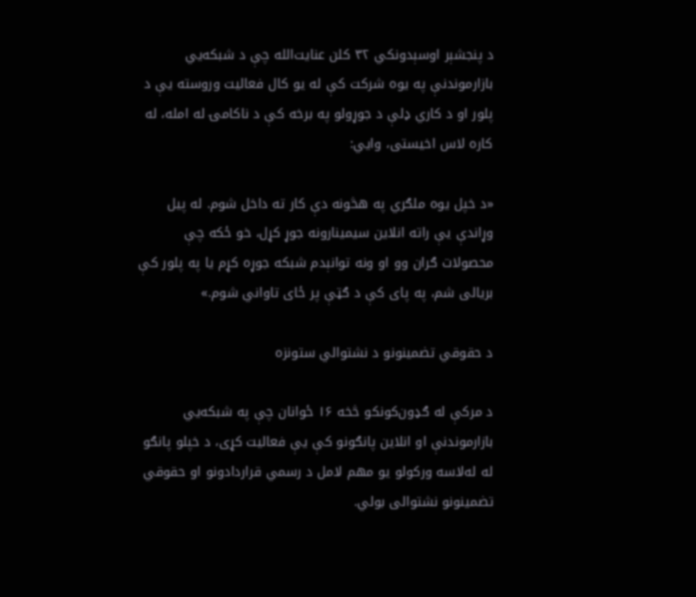د پنجشېر اوسېدونکي ۳۲ کلن عنایت‌الله چې د شبکه‌يي بازارموندنې په یوه شرکت کې له یو کال فعالیت وروسته یې د پلور او د کاري ډلې د جوړولو په برخه کې د ناکامۍ له امله، له کاره لاس اخیستی، وايي:

«د خپل یوه ملګري په هڅونه دې کار ته داخل شوم. له پیل وړاندې یې راته انلاین سیمینارونه جوړ کړل، خو ځکه چې محصولات ګران وو او ونه توانېدم شبکه جوړه کړم یا په پلور کې بریالی شم، په پای کې د ګټې پر ځای تاواني شوم.»

د حقوقي تضمینونو د نشتوالي ستونزه

د مرکې له ګډون‌کونکو څخه ۱۶ ځوانان چې په شبکه‌يي بازارموندنې او انلاین پانګونو کې یې فعالیت کړی، د خپلو پانګو له له‌لاسه ورکولو یو مهم لامل د رسمي قراردادونو او حقوقي تضمینونو نشتوالی بولي.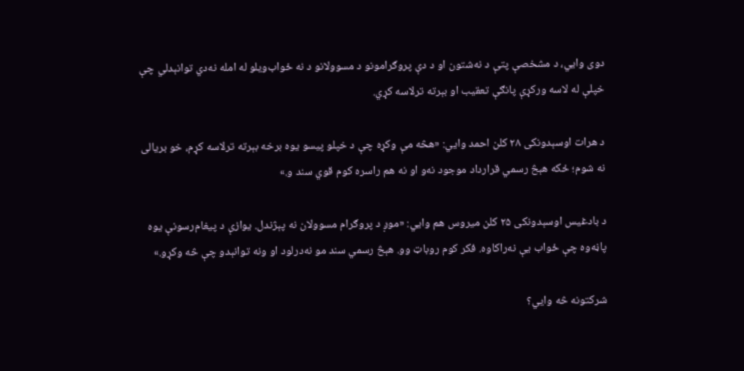دوی وايي، د مشخصې پتې د نه‌شتون او د دې پروګرامونو د مسوولانو د نه ځواب‌ویلو له امله نه‌دي توانېدلي چې خپلې له لاسه ورکړې پانګې تعقیب او بېرته ترلاسه کړي.

د هرات اوسېدونکی ۲۸ کلن احمد وايي: «هڅه مې وکړه چې د خپلو پیسو یوه برخه بېرته ترلاسه کړم، خو بریالی نه شوم؛ ځکه هېڅ رسمي قرارداد موجود نه‌و او نه هم راسره کوم قوي سند و.»

د بادغیس اوسېدونکی ۲۵ کلن میروس هم وايي: «موږ د پروګرام مسوولان نه پېژندل. یوازې د پیغام‌رسونې یوه پاڼه‌وه چې ځواب یې نه‌راکاوه. فکر کوم روباټ وو. هېڅ رسمي سند مو نه‌درلود او ونه توانېدو چې څه وکړو.»

شرکتونه څه وايي؟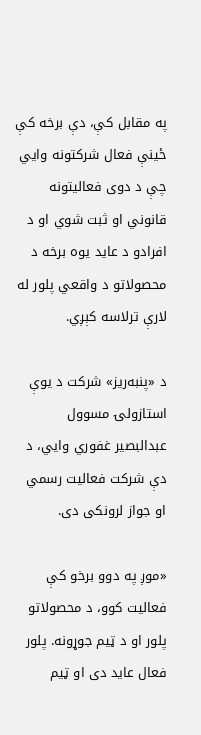په مقابل کې، دې برخه کې ځینې فعال شرکتونه وايي چې د دوی فعالیتونه قانوني او ثبت شوي او د افرادو د عاید یوه برخه د محصولاتو د واقعي پلور له لارې ترلاسه کېږي.

د «پنبه‌ریز» شرکت د یوې استازولۍ مسوول عبدالبصیر غفوري وايي، د دې شرکت فعالیت رسمي او جواز لرونکی دی.

«موږ په دوو برخو کې فعالیت کوو، د محصولاتو پلور او د ټیم جوړونه. پلور فعال عاید دی او ټیم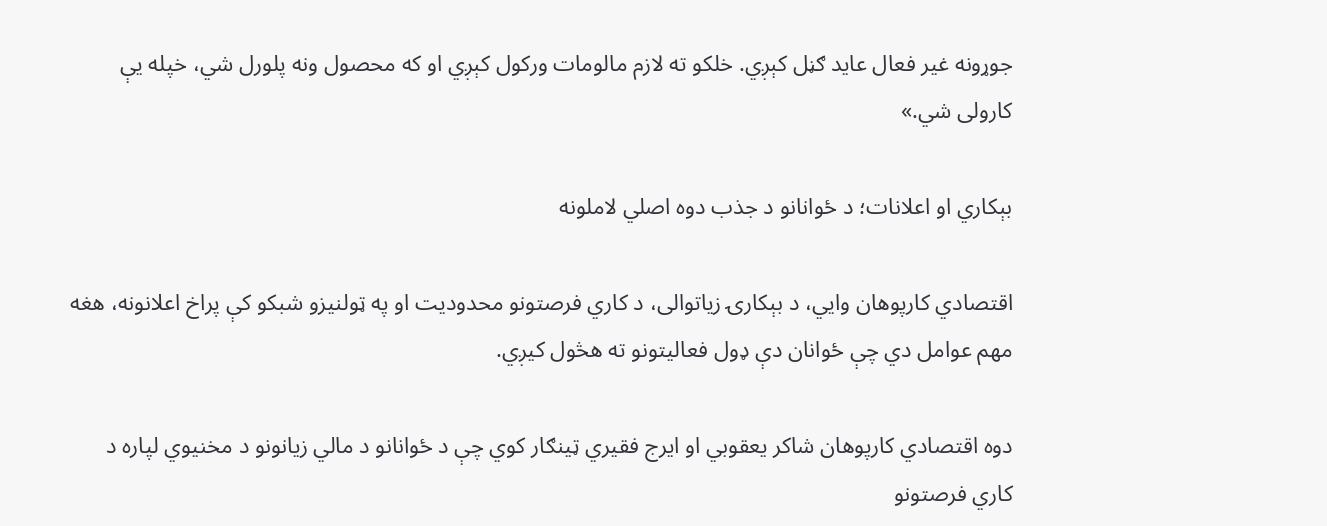جوړونه غیر فعال عاید ګڼل کېږي. خلکو ته لازم مالومات ورکول کېږي او که محصول ونه پلورل شي، خپله یې کارولی شي.»

بېکاري او اعلانات؛ د ځوانانو د جذب دوه اصلي لاملونه

اقتصادي کارپوهان وايي، د بېکارۍ زیاتوالی، د کاري فرصتونو محدودیت او په ټولنیزو شبکو کې پراخ اعلانونه، هغه مهم عوامل دي چې ځوانان دې ډول فعالیتونو ته هڅول کیږي.

دوه اقتصادي کارپوهان شاکر یعقوبي او ایرج فقیري ټینګار کوي چې د ځوانانو د مالي زیانونو د مخنیوي لپاره د کاري فرصتونو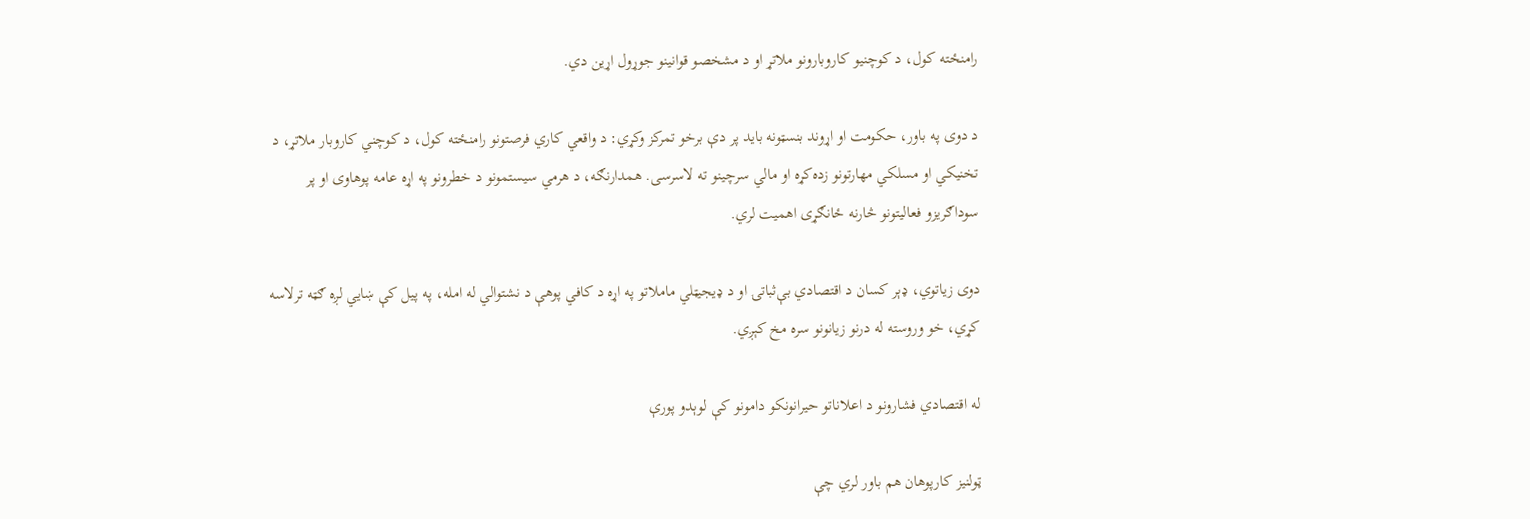رامنځته کول، د کوچنیو کاروبارونو ملاتړ او د مشخصو قوانینو جوړول اړین دي.

د دوی په باور، حکومت او اړوند بنسټونه باید پر دې برخو تمرکز وکړي: د واقعي کاري فرصتونو رامنځته کول، د کوچني کاروبار ملاتړ، د تخنیکي او مسلکي مهارتونو زده‌کړه او مالي سرچینو ته لاسرسی. همدارنګه، د هرمي سیستمونو د خطرونو په اړه عامه پوهاوی او پر سوداګریزو فعالیتونو څارنه ځانګړی اهمیت لري.

دوی زیاتوي، ډېر کسان د اقتصادي بې‌ثباتۍ او د ډیجیټلي ماملاتو په اړه د کافي پوهې د نشتوالي له امله، په پیل کې ښايي لږه ګټه ترلاسه کړي، خو وروسته له درنو زیانونو سره مخ کېږي.

له اقتصادي فشارونو د اعلاناتو حیرانونکو دامونو کې لوېدو پورې

ټولنیز کارپوهان هم باور لري چې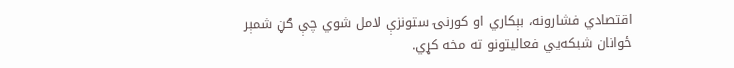اقتصادي فشارونه، بېکاري او کورنۍ ستونزې لامل شوي چې ګڼ شمېر ځوانان شبکه‌يي فعالیتونو ته مخه کړي.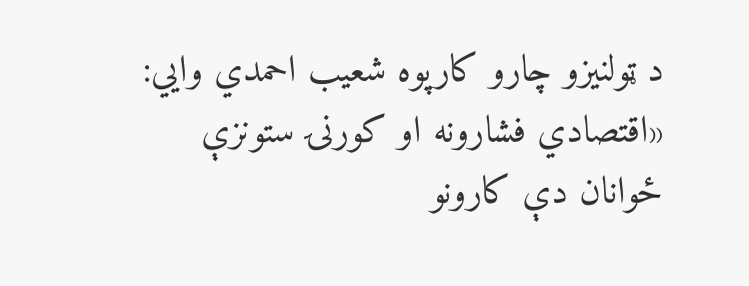د ټولنیزو چارو کارپوه شعیب احمدي وايي: «اقتصادي فشارونه او کورنۍ ستونزې ځوانان دې کارونو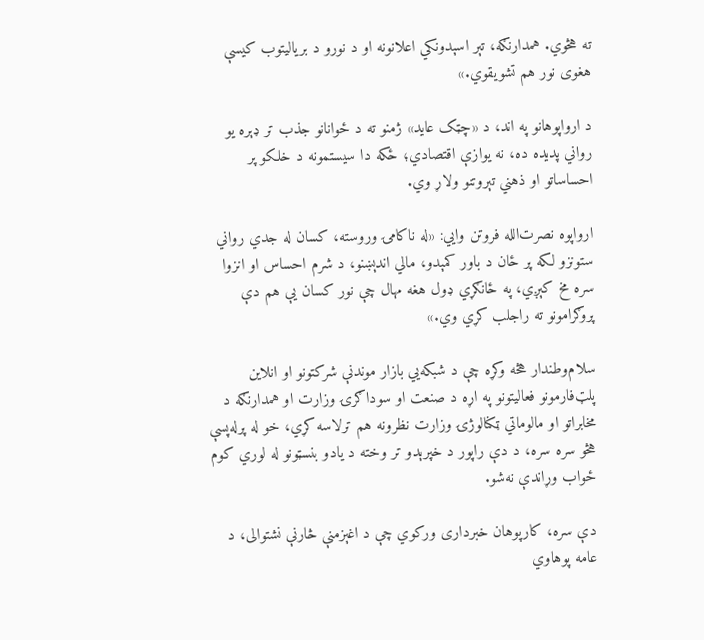ته هڅوي. همدارنګه، تېر اسېدونکي اعلانونه او د نورو د بریالیتوب کیسې هغوی نور هم تشویقوي.»

د ارواپوهانو په اند، د «چټک عاید» ژمنو ته د ځوانانو جذب تر ډېره یو رواني پدیده ده، نه یوازې اقتصادي؛ ځکه دا سیستمونه د خلکو پر احساساتو او ذهني تېروتنو ولاړ وي.

ارواپوه نصرت‌الله فروتن وايي: «له ناکامۍ وروسته، کسان له جدي رواني ستونزو لکه پر ځان د ‌باور کمېدو، مالي اندېښنو، د شرم احساس او انزوا سره مخ کېږي، په ځانګړي ډول هغه مهال چې نور کسان یې هم دې پروګرامونو ته راجلب کړي وي.»

سلام‌وطندار هڅه وکړه چې د شبکه‌يي بازار موندنې شرکتونو او انلاین پلټ‌فارمونو فعالیتونو په اړه د صنعت او سوداګرۍ وزارت او همدارنګه د مخابراتو او مالوماتي ټکنالوژۍ وزارت نظرونه هم ترلاسه کړي، خو له پرله‌پسې هڅو سره سره، د دې راپور د خپرېدو تر وخته د یادو بنسټونو له لوري کوم ځواب وړاندې نه‌شو.

دې سره، کارپوهان خبرداری ورکوي چې د اغېزمنې څارنې نشتوالی، د عامه پوهاوي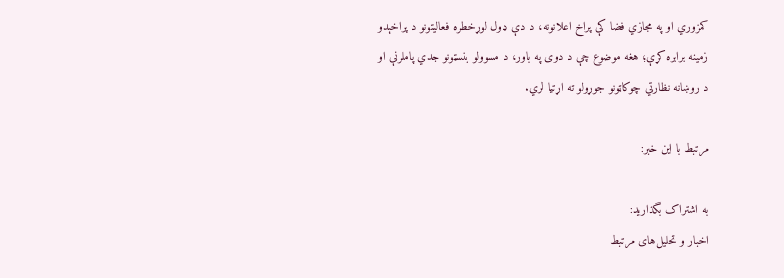کمزوري او په مجازي فضا کې پراخ اعلانونه، د دې ډول لوړخطره فعالیتونو د پراخېدو زمینه برابره کړې؛ هغه موضوع چې د دوی په باور، د مسوولو بنسټونو جدي پاملرنې او د روښانه نظارتي چوکاټونو جوړولو ته اړتیا لري.

مرتبط با این خبر:

به اشتراک بگذارید:
اخبار و تحلیل‌های مرتبط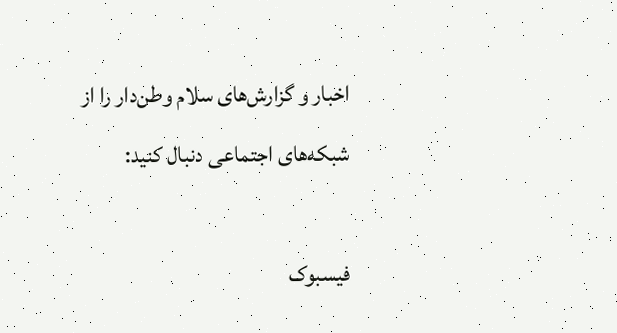اخبار و گزارش‌های سلام وطن‌دار را از شبکه‌های اجتماعی دنبال کنید:

فیسبوک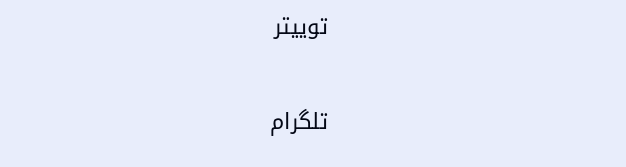توییتر

تلگرام